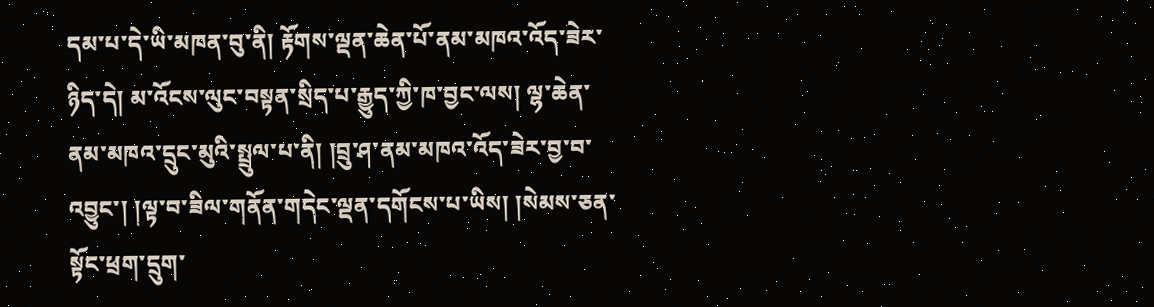དམ་པ་དེ་ཡི་མཁན་བུ་ནི། རྟོགས་ལྡན་ཆེན་པོ་ནམ་མཁའ་འོད་ཟེར་ཉིད་དེ། མ་འོངས་ལུང་བསྟན་སྲིད་པ་རྒྱུད་ཀྱི་ཁ་བྱང་ལས། ལྷ་ཆེན་ནམ་མཁའ་དྲུང་མུའི་སྤྲུལ་པ་ནི། །བྲུ་ཤ་ནམ་མཁའ་འོད་ཟེར་བྱ་བ་འབྱུང་། །ལྟ་བ་ཟིལ་གནོན་གདེང་ལྡན་དགོངས་པ་ཡིས། །སེམས་ཅན་སྟོང་ཕྲག་དྲུག་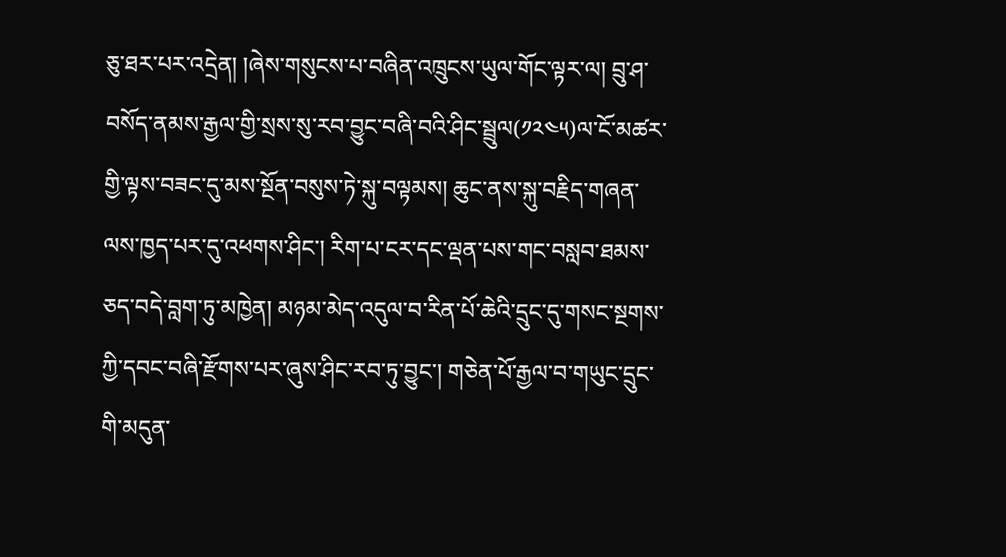ཅུ་ཐར་པར་འདྲེན། །ཞེས་གསུངས་པ་བཞིན་འཁྲུངས་ཡུལ་གོང་ལྟར་ལ། བྲུ་ཤ་བསོད་ནམས་རྒྱལ་གྱི་སྲས་སུ་རབ་བྱུང་བཞི་བའི་ཤིང་སྦྲུལ(༡༢༤༥)ལ་ངོ་མཚར་གྱི་ལྟས་བཟང་དུ་མས་སྔོན་བསུས་ཏེ་སྐུ་བལྟམས། ཆུང་ནས་སྐུ་བརྗིད་གཞན་ལས་ཁྱད་པར་དུ་འཕགས་ཤིང་། རིག་པ་ངར་དང་ལྡན་པས་གང་བསླབ་ཐམས་ཅད་བདེ་བླག་ཏུ་མཁྱེན། མཉམ་མེད་འདུལ་བ་རིན་པོ་ཆེའི་དྲུང་དུ་གསང་སྔགས་ཀྱི་དབང་བཞི་རྫོགས་པར་ཞུས་ཤིང་རབ་ཏུ་བྱུང་། གཅེན་པོ་རྒྱལ་བ་གཡུང་དྲུང་གི་མདུན་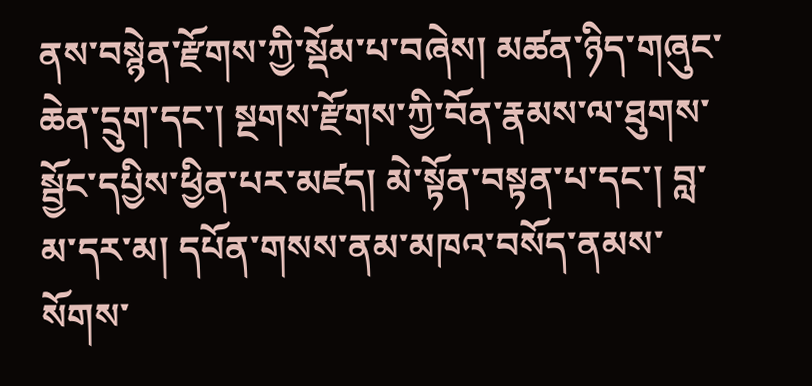ནས་བསྙེན་རྫོགས་ཀྱི་སྡོམ་པ་བཞེས། མཚན་ཉིད་གཞུང་ཆེན་དྲུག་དང་། སྔགས་རྫོགས་ཀྱི་བོན་རྣམས་ལ་ཐུགས་སྦྱོང་དཔྱིས་ཕྱིན་པར་མཛད། མེ་སྟོན་བསྟན་པ་དང་། བླ་མ་དར་མ། དཔོན་གསས་ནམ་མཁའ་བསོད་ནམས་སོགས་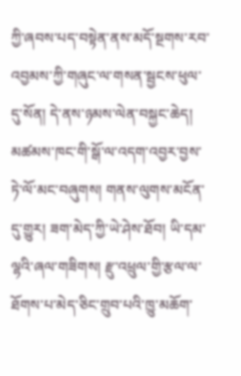ཀྱི་ཞབས་པད་བསྟེན་ནས་མདོ་སྔགས་རབ་འབྱམས་ཀྱི་གཞུང་ལ་གསན་སྦྱངས་ཕུལ་དུ་སོན། དེ་ནས་ཉམས་ལེན་བསྐྱང་ཆེད། མཚམས་ཁང་གི་སྒོ་ལ་འདག་འབྱར་བྱས་ཏེ་ལོ་མང་བཞུགས། གནས་ལུགས་མངོན་དུ་གྱུར། ཟག་མེད་ཀྱི་ཡེ་ཤེས་ཐོབ། ཡི་དམ་ལྷའི་ཞལ་གཟིགས། རྫུ་འཕྲུལ་གྱི་རྩལ་ལ་ཐོགས་པ་མེད་ཅིང་གྲུབ་པའི་ཁྱུ་མཆོག་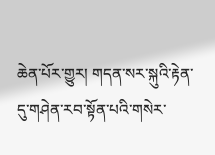ཆེན་པོར་གྱུར། གདན་སར་སྐུའི་རྟེན་དུ་གཤེན་རབ་སྟོན་པའི་གསེར་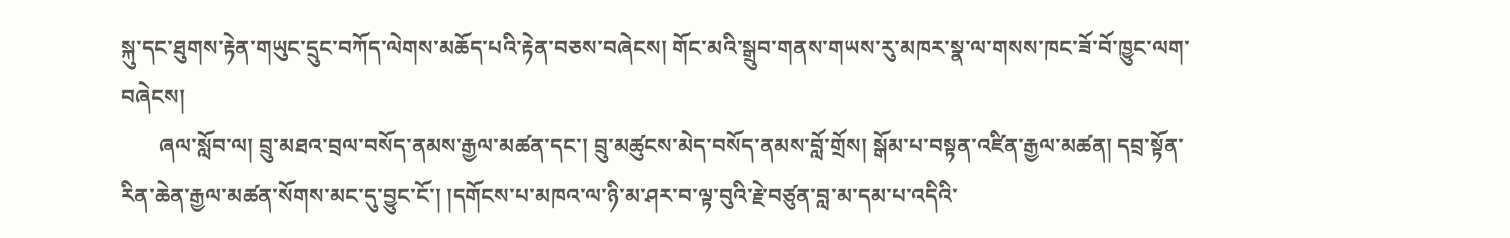སྐུ་དང་ཐུགས་རྟེན་གཡུང་དྲུང་བཀོད་ལེགས་མཆོད་པའི་རྟེན་བཅས་བཞེངས། གོང་མའི་སྒྲུབ་གནས་གཡས་རུ་མཁར་སྣ་ལ་གསས་ཁང་ཟོ་བོ་ཁྱུང་ལག་བཞེངས།
       ཞལ་སློབ་ལ། བྲུ་མཐའ་བྲལ་བསོད་ནམས་རྒྱལ་མཚན་དང་། བྲུ་མཚུངས་མེད་བསོད་ནམས་བློ་གྲོས། སྒོམ་པ་བསྟན་འཛིན་རྒྱལ་མཚན། དབྲ་སྟོན་རིན་ཆེན་རྒྱལ་མཚན་སོགས་མང་དུ་བྱུང་ངོ་། །དགོངས་པ་མཁའ་ལ་ཉི་མ་ཤར་བ་ལྟ་བུའི་རྗེ་བཙུན་བླ་མ་དམ་པ་འདིའི་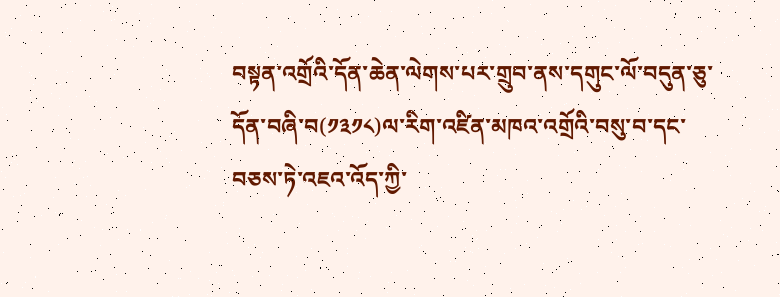བསྟན་འགྲོའི་དོན་ཆེན་ལེགས་པར་གྲུབ་ནས་དགུང་ལོ་བདུན་ཅུ་དོན་བཞི་བ(༡༣༡༨)ལ་རིག་འཛིན་མཁའ་འགྲོའི་བསུ་བ་དང་བཅས་ཏེ་འཇའ་འོད་ཀྱི་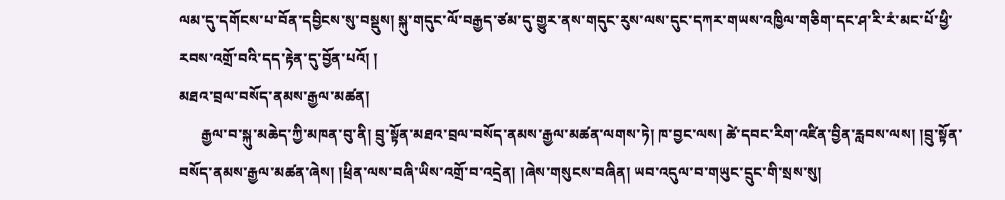ལམ་དུ་དགོངས་པ་བོན་དབྱིངས་སུ་བསྡུས། སྐུ་གདུང་ལོ་བརྒྱད་ཙམ་དུ་གྱུར་ནས་གདུང་རུས་ལས་དུང་དཀར་གཡས་འཁྱིལ་གཅིག་དང་ཤ་རི་རཾ་མང་པོ་ཕྱི་རབས་འགྲོ་བའི་དད་རྟེན་དུ་བྱོན་པའོ། །
མཐའ་བྲལ་བསོད་ནམས་རྒྱལ་མཚན།
      རྒྱལ་བ་སྐུ་མཆེད་ཀྱི་མཁན་བུ་ནི། བྲུ་སྟོན་མཐའ་བྲལ་བསོད་ནམས་རྒྱལ་མཚན་ལགས་ཏེ། ཁ་བྱང་ལས། ཚེ་དབང་རིག་འཛིན་བྱིན་རླབས་ལས། །བྲུ་སྟོན་བསོད་ནམས་རྒྱལ་མཚན་ཞེས། །ཕྲིན་ལས་བཞི་ཡིས་འགྲོ་བ་འདྲེན། །ཞེས་གསུངས་བཞིན། ཡབ་འདུལ་བ་གཡུང་དྲུང་གི་སྲས་སུ།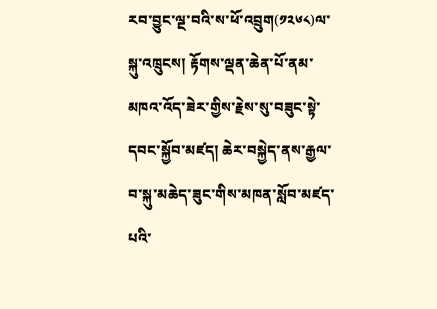རབ་བྱུང་ལྔ་བའི་ས་ཕོ་འབྲུག(༡༢༦༨)ལ་སྐུ་འཁྲུངས། རྟོགས་ལྡན་ཆེན་པོ་ནམ་མཁའ་འོད་ཟེར་གྱིས་རྗེས་སུ་བཟུང་སྟེ་དབང་སྐྱོབ་མཛད། ཆེར་བསྐྱེད་ནས་རྒྱལ་བ་སྐུ་མཆེད་ཟུང་གིས་མཁན་སློབ་མཛད་པའི་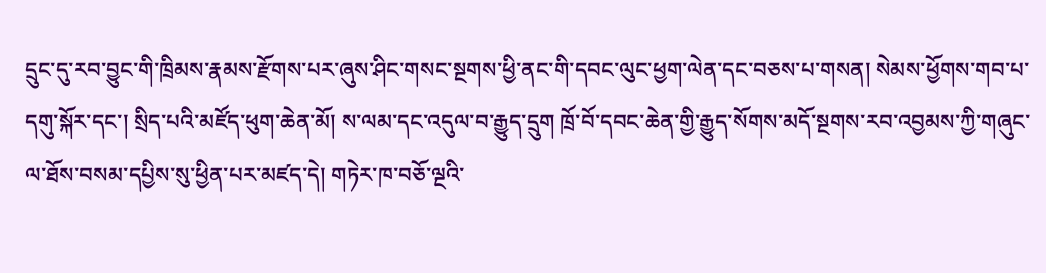དྲུང་དུ་རབ་བྱུང་གི་ཁྲིམས་རྣམས་རྫོགས་པར་ཞུས་ཤིང་གསང་སྔགས་ཕྱི་ནང་གི་དབང་ལུང་ཕྱག་ལེན་དང་བཅས་པ་གསན། སེམས་ཕྱོགས་གབ་པ་དགུ་སྐོར་དང་། སྲིད་པའི་མཛོད་ཕུག་ཆེན་མོ། ས་ལམ་དང་འདུལ་བ་རྒྱུད་དྲུག ཁྲོ་བོ་དབང་ཆེན་གྱི་རྒྱུད་སོགས་མདོ་སྔགས་རབ་འབྱམས་ཀྱི་གཞུང་ལ་ཐོས་བསམ་དཔྱིས་སུ་ཕྱིན་པར་མཛད་དེ། གཏེར་ཁ་བཅོ་ལྔའི་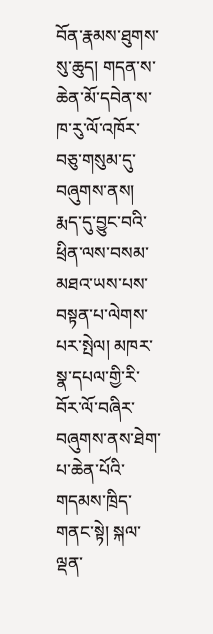བོན་རྣམས་ཐུགས་སུ་ཆུད། གདན་ས་ཆེན་མོ་དབེན་ས་ཁ་རུ་ལོ་འཁོར་བཅུ་གསུམ་དུ་བཞུགས་ནས། རྨད་དུ་བྱུང་བའི་ཕྲིན་ལས་བསམ་མཐའ་ཡས་པས་བསྟན་པ་ལེགས་པར་སྤེལ། མཁར་སྣ་དཔལ་གྱི་རི་བོར་ལོ་བཞིར་བཞུགས་ནས་ཐེག་པ་ཆེན་པོའི་གདམས་ཁྲིད་གནང་སྟེ། སྐལ་ལྡན་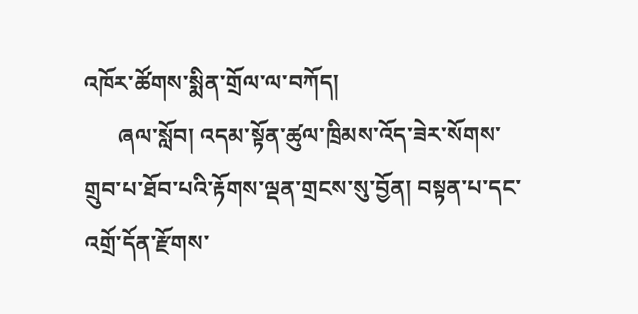འཁོར་ཚོགས་སྨིན་གྲོལ་ལ་བཀོད།
      ཞལ་སློབ། འདམ་སྟོན་ཚུལ་ཁྲིམས་འོད་ཟེར་སོགས་གྲུབ་པ་ཐོབ་པའི་རྟོགས་ལྡན་གྲངས་སུ་བྱོན། བསྟན་པ་དང་འགྲོ་དོན་རྫོགས་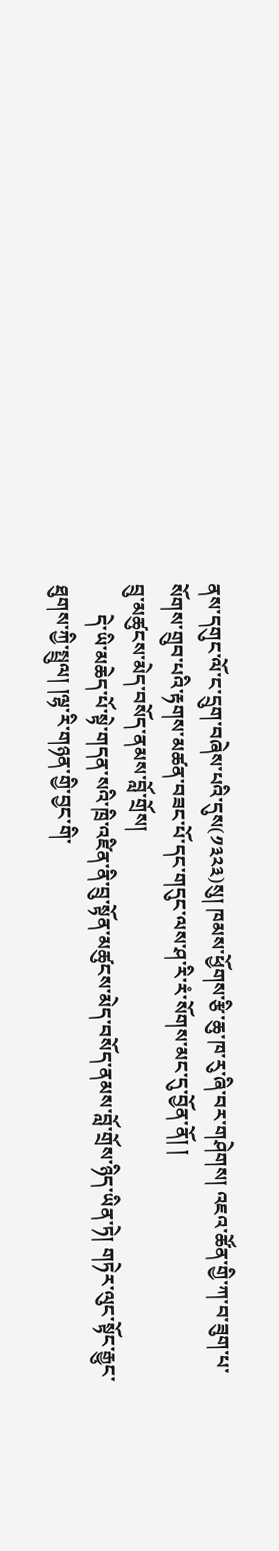ནས་དགུང་ལོ་ང་དྲུག་བཞེས་པའི་དུས(༡༣༢༣)སུ། ཁམས་ཕྱོགས་རྩི་ཆུ་ཁ་རུ་ཞི་བར་གཤེགས། འཇའ་ཚོན་གྱི་ཀ་བ་ཟུག་པ་སོགས་གྲུབ་པའི་རྟགས་མཚན་བཟང་པོ་དང་གདུང་ལས་ཤ་རི་རཾ་སོགས་མང་དུ་བྱོན་ནོ། །
བྲུ་མཚུངས་མེད་བསོད་ནམས་བློ་གྲོས།
      དེ་ཡི་མཆེད་པོ་སྟེ་གདན་སའི་ཁྲི་འཛིན་ནི་བྲུ་སྟོན་མཚུངས་མེད་བསོད་ནམས་བློ་གྲོས་ཉིད་ཡིན་ཏེ། གཏེར་ལུང་སྟོང་རྒྱུང་ཐུགས་ཀྱི་སྤྲུལ། །ལྷ་རི་གཉན་གྱི་བྱང་གི་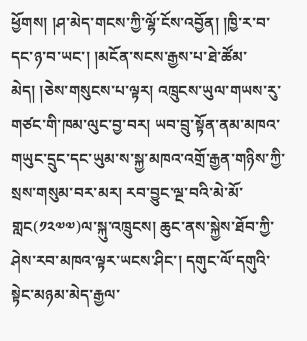ཕྱོགས། །ཤ་མེད་གངས་ཀྱི་ལྷོ་ངོས་འབྱོན། །ཁྱི་ར་བ་དང་ཉ་བ་ཡང་། །མངོན་སངས་རྒྱས་པ་ཐེ་ཚོམ་མེད། །ཅེས་གསུངས་པ་ལྟར། འཁྲུངས་ཡུལ་གཡས་རུ་གཙང་གི་ཁམ་ལུང་བྱ་བར། ཡབ་བྲུ་སྟོན་ནམ་མཁའ་གཡུང་དྲུང་དང་ཡུམ་ས་སྐྱ་མཁའ་འགྲོ་རྒྱན་གཉིས་ཀྱི་སྲས་གསུམ་བར་མར། རབ་བྱུང་ལྔ་བའི་མེ་མོ་གླང(༡༢༧༧)ལ་སྐུ་འཁྲུངས། ཆུང་ནས་སྐྱེས་ཐོབ་ཀྱི་ཤེས་རབ་མཁའ་ལྟར་ཡངས་ཤིང་། དགུང་ལོ་དགུའི་སྟེང་མཉམ་མེད་རྒྱལ་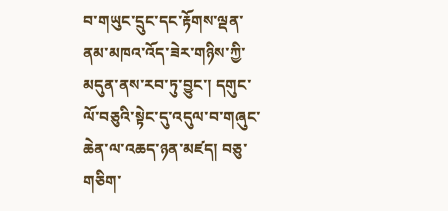བ་གཡུང་དྲུང་དང་རྟོགས་ལྡན་ནམ་མཁའ་འོད་ཟེར་གཉིས་ཀྱི་མདུན་ནས་རབ་ཏུ་བྱུང་། དགུང་ལོ་བཅུའི་སྟེང་དུ་འདུལ་བ་གཞུང་ཆེན་ལ་འཆད་ཉན་མཛད། བཅུ་གཅིག་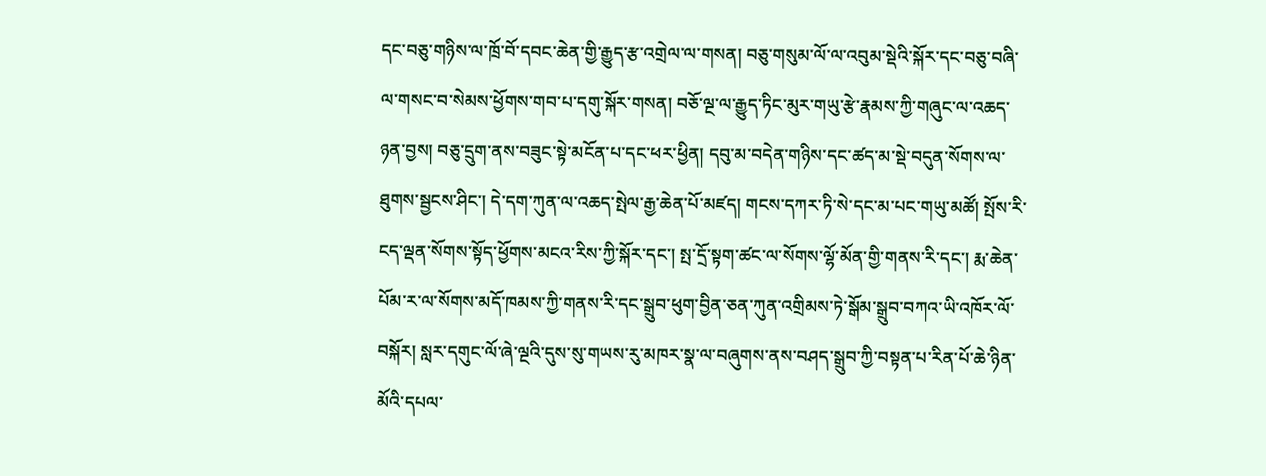དང་བཅུ་གཉིས་ལ་ཁྲོ་བོ་དབང་ཆེན་གྱི་རྒྱུད་རྩ་འགྲེལ་ལ་གསན། བཅུ་གསུམ་ལོ་ལ་འབུམ་སྡེའི་སྐོར་དང་བཅུ་བཞི་ལ་གསང་བ་སེམས་ཕྱོགས་གབ་པ་དགུ་སྐོར་གསན། བཅོ་ལྔ་ལ་རྒྱུད་ཏིང་མུར་གཡུ་རྩེ་རྣམས་ཀྱི་གཞུང་ལ་འཆད་ཉན་བྱས། བཅུ་དྲུག་ནས་བཟུང་སྟེ་མངོན་པ་དང་ཕར་ཕྱིན། དབུ་མ་བདེན་གཉིས་དང་ཚད་མ་སྡེ་བདུན་སོགས་ལ་ཐུགས་སྦྱངས་ཤིང་། དེ་དག་ཀུན་ལ་འཆད་སྤེལ་རྒྱ་ཆེན་པོ་མཛད། གངས་དཀར་ཏི་སེ་དང་མ་པང་གཡུ་མཚོ། སྤོས་རི་ངད་ལྡན་སོགས་སྟོད་ཕྱོགས་མངའ་རིས་ཀྱི་སྐོར་དང་། སྤ་དྲོ་སྟག་ཚང་ལ་སོགས་ལྷོ་མོན་གྱི་གནས་རི་དང་། རྨ་ཆེན་པོམ་ར་ལ་སོགས་མདོ་ཁམས་ཀྱི་གནས་རི་དང་སྒྲུབ་ཕུག་བྱིན་ཅན་ཀུན་འགྲིམས་ཏེ་སྒོམ་སྒྲུབ་བཀའ་ཡི་འཁོར་ལོ་བསྐོར། སླར་དགུང་ལོ་ཞེ་ལྔའི་དུས་སུ་གཡས་རུ་མཁར་སྣ་ལ་བཞུགས་ནས་བཤད་སྒྲུབ་ཀྱི་བསྟན་པ་རིན་པོ་ཆེ་ཉིན་མོའི་དཔལ་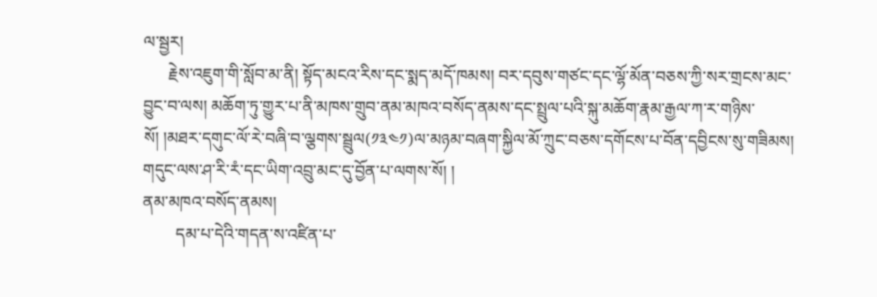ལ་སྦྱར།
      རྗེས་འཇུག་གི་སློབ་མ་ནི། སྟོད་མངའ་རིས་དང་སྨད་མདོ་ཁམས། བར་དབུས་གཙང་དང་ལྷོ་མོན་བཅས་ཀྱི་སར་གྲངས་མང་བྱུང་བ་ལས། མཆོག་ཏུ་གྱུར་པ་ནི་མཁས་གྲུབ་ནམ་མཁའ་བསོད་ནམས་དང་སྤྲུལ་པའི་སྐུ་མཆོག་རྣམ་རྒྱལ་ཀ་ར་གཉིས་སོ། །མཐར་དགུང་ལོ་རེ་བཞི་བ་ལྕགས་སྦྲུལ(༡༣༤༡)ལ་མཉམ་བཞག་སྐྱིལ་མོ་ཀྲུང་བཅས་དགོངས་པ་བོན་དབྱིངས་སུ་གཟིམས། གདུང་ལས་ཤ་རི་རཾ་དང་ཡིག་འབྲུ་མང་དུ་བྱོན་པ་ལགས་སོ། །
ནམ་མཁའ་བསོད་ནམས།
        དམ་པ་དེའི་གདན་ས་འཛིན་པ་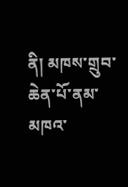ནི། མཁས་གྲུབ་ཆེན་པོ་ནམ་མཁའ་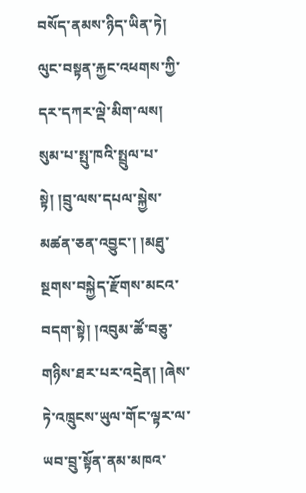བསོད་ནམས་ཉིད་ཡིན་ཏེ། ལུང་བསྟན་རྐྱང་འཕགས་ཀྱི་དར་དཀར་ལྡེ་མིག་ལས། སུམ་པ་སྤུ་ཁའི་སྤྲུལ་པ་སྟེ། །བྲུ་ལས་དཔལ་སྐྱེས་མཚན་ཅན་འབྱུང་། །མཐུ་སྔགས་བསྐྱེད་རྫོགས་མངའ་བདག་སྟེ། །འབུམ་ཚོ་བཅུ་གཉིས་ཐར་པར་འདྲེན། །ཞེས་ཏེ་འཁྲུངས་ཡུལ་གོང་ལྟར་ལ་ཡབ་བྲུ་སྟོན་ནམ་མཁའ་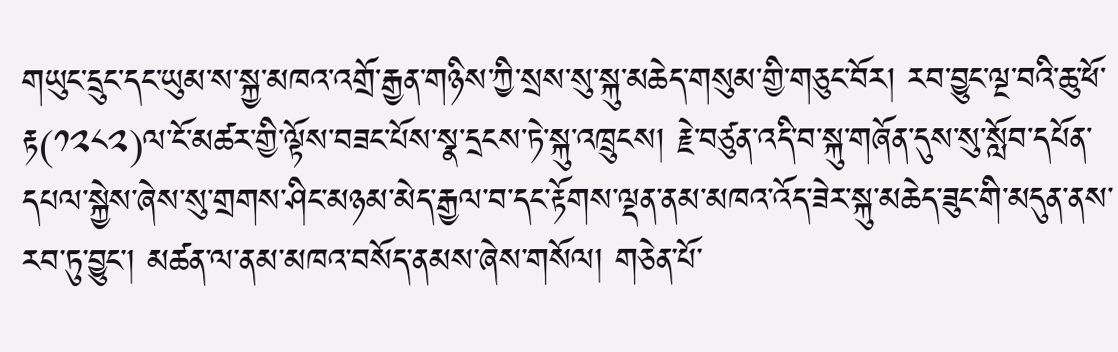གཡུང་དྲུང་དང་ཡུམ་ས་སྐྱ་མཁའ་འགྲོ་རྒྱན་གཉིས་ཀྱི་སྲས་སུ་སྐུ་མཆེད་གསུམ་གྱི་གཅུང་བོར། རབ་བྱུང་ལྔ་བའི་ཆུ་ཕོ་རྟ(༡༢༨༢)ལ་ངོ་མཚར་གྱི་ལྟོས་བཟང་པོས་སྣ་དྲངས་ཏེ་སྐུ་འཁྲུངས། རྗེ་བཙུན་འདི་བ་སྐུ་གཞོན་དུས་སུ་སློབ་དཔོན་དཔལ་སྐྱེས་ཞེས་སུ་གྲགས་ཤིང་མཉམ་མེད་རྒྱལ་བ་དང་རྟོགས་ལྡན་ནམ་མཁའ་འོད་ཟེར་སྐུ་མཆེད་ཟུང་གི་མདུན་ནས་རབ་ཏུ་བྱུང་། མཚན་ལ་ནམ་མཁའ་བསོད་ནམས་ཞེས་གསོལ། གཅེན་པོ་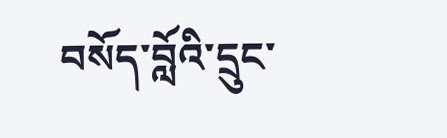བསོད་བློའི་དྲུང་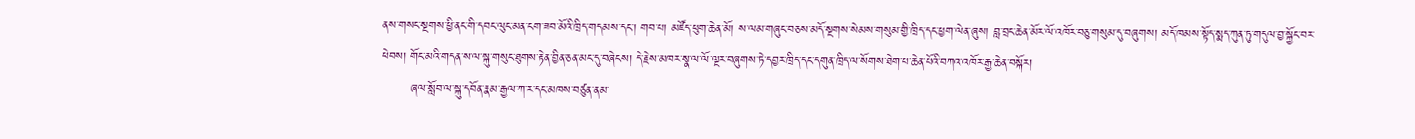ནས་གསང་སྔགས་ཕྱི་ནང་གི་དབང་ལུང་མན་ངག་ཟབ་མོའི་ཁྲིད་གདམས་དང་། གབ་པ། མཛོད་ཕུག་ཆེན་མོ། ས་ལམ་གཞུང་བཅས་མདོ་སྔགས་སེམས་གསུམ་གྱི་ཁྲིད་དང་ཕྱག་ལེན་ཞུས། བླ་བྲང་ཆེན་མོར་ལོ་འཁོར་བཅུ་གསུམ་དུ་བཞུགས། མདོ་ཁམས་སྟོད་སྨད་ཀུན་ཏུ་གདུལ་བྱ་སྐྱོང་བར་ཕེབས། གོང་མའི་གདན་ས་ལ་སྐུ་གསུང་ཐུགས་རྟེན་བྱིན་ཅན་མང་དུ་བཞེངས། དེ་རྗེས་མཁར་སྣ་ལ་ལོ་ལྔར་བཞུགས་ཏེ་དབྱར་ཁྲིད་དང་དགུན་ཁྲིད་ལ་སོགས་ཐེག་པ་ཆེན་པོའི་བཀའ་འཁོར་རྒྱ་ཆེན་བསྐོར།
       ཞལ་སློབ་ལ་སྐུ་དབོན་རྣམ་རྒྱལ་ཀ་ར་དང་མཁས་བཙུན་ནམ་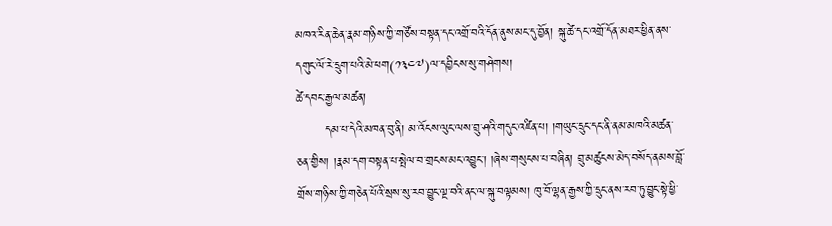མཁའ་རིན་ཆེན་རྣམ་གཉིས་ཀྱི་གཙོས་བསྟན་དང་འགྲོ་བའི་དོན་ནུས་མང་དུ་བྱོན། སྐུ་ཚེ་དང་འགྲོ་དོན་མཐར་ཕྱིན་ནས་དགུང་ལོ་རེ་དྲུག་པའི་མེ་ཕག(༡༣༤༧)ལ་དབྱིངས་སུ་གཤེགས།
ཚེ་དབང་རྒྱལ་མཚན།
       དམ་པ་དེའི་མཁན་བུ་ནི། མ་འོངས་ལུང་ལས་བྲུ་ཤའི་གདུང་འཛིན་པ། །གཡུང་དྲུང་དང་ནི་ནམ་མཁའི་མཚན་ཅན་གྱིས། །རྣམ་དག་བསྟན་པ་སྤེལ་བ་གྲངས་མང་འབྱུང་། །ཞེས་གསུངས་པ་བཞིན། བྲུ་མཚུངས་མེད་བསོད་ནམས་བློ་གྲོས་གཉིས་ཀྱི་གཅེན་པོའི་སྲས་སུ་རབ་བྱུང་ལྔ་བའི་ནང་ལ་སྐུ་བལྟམས། ཁུ་བོ་ལྷན་རྒྱས་ཀྱི་དྲུང་ནས་རབ་ཏུ་བྱུང་སྟེ་ཕྱི་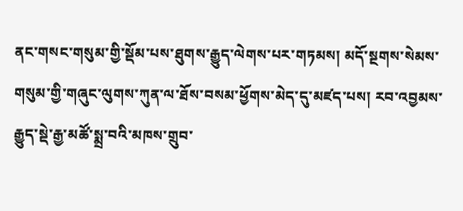ནང་གསང་གསུམ་གྱི་སྡོམ་པས་ཐུགས་རྒྱུད་ལེགས་པར་གཏམས། མདོ་སྔགས་སེམས་གསུམ་གྱི་གཞུང་ལུགས་ཀུན་ལ་ཐོས་བསམ་ཕྱོགས་མེད་དུ་མཛད་པས། རབ་འབྱམས་རྒྱུད་སྡེ་རྒྱ་མཚོ་སྨྲ་བའི་མཁས་གྲུབ་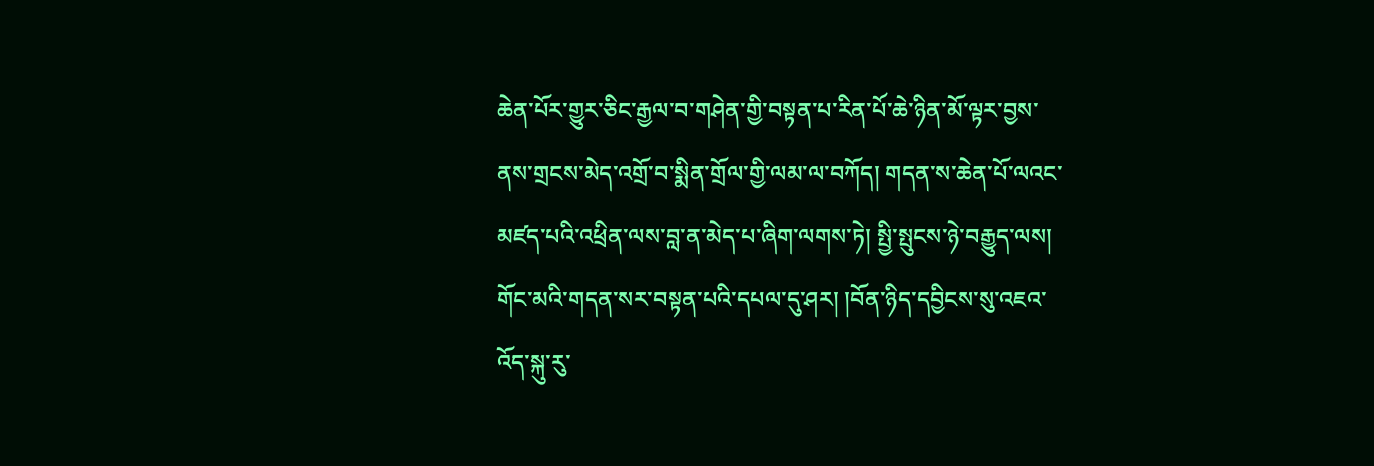ཆེན་པོར་གྱུར་ཅིང་རྒྱལ་བ་གཤེན་གྱི་བསྟན་པ་རིན་པོ་ཆེ་ཉིན་མོ་ལྟར་བྱས་ནས་གྲངས་མེད་འགྲོ་བ་སྨིན་གྲོལ་གྱི་ལམ་ལ་བཀོད། གདན་ས་ཆེན་པོ་ལའང་མཛད་པའི་འཕྲིན་ལས་བླ་ན་མེད་པ་ཞིག་ལགས་ཏེ། སྤྱི་སྤུངས་ཉེ་བརྒྱུད་ལས། གོང་མའི་གདན་སར་བསྟན་པའི་དཔལ་དུ་ཤར། །བོན་ཉིད་དབྱིངས་སུ་འཇའ་འོད་སྐུ་རུ་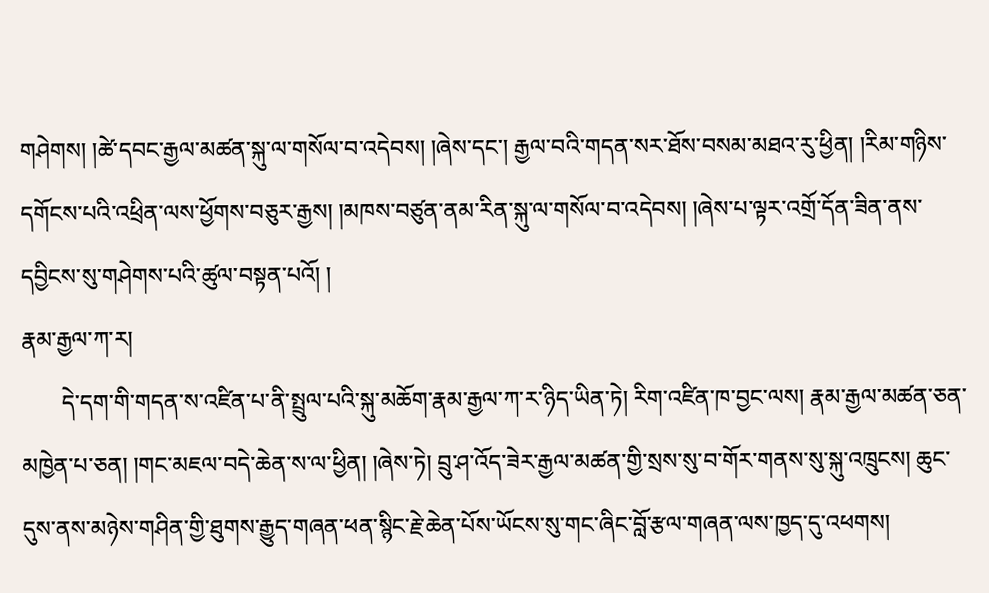གཤེགས། །ཚེ་དབང་རྒྱལ་མཚན་སྐུ་ལ་གསོལ་བ་འདེབས། །ཞེས་དང་། རྒྱལ་བའི་གདན་སར་ཐོས་བསམ་མཐའ་རུ་ཕྱིན། །རིམ་གཉིས་དགོངས་པའི་འཕྲིན་ལས་ཕྱོགས་བཅུར་རྒྱས། །མཁས་བཙུན་ནམ་རིན་སྐུ་ལ་གསོལ་བ་འདེབས། །ཞེས་པ་ལྟར་འགྲོ་དོན་ཟིན་ནས་དབྱིངས་སུ་གཤེགས་པའི་ཚུལ་བསྟན་པའོ། །
རྣམ་རྒྱལ་ཀ་ར།
       དེ་དག་གི་གདན་ས་འཛིན་པ་ནི་སྤྲུལ་པའི་སྐུ་མཆོག་རྣམ་རྒྱལ་ཀ་ར་ཉིད་ཡིན་ཏེ། རིག་འཛིན་ཁ་བྱང་ལས། རྣམ་རྒྱལ་མཚན་ཅན་མཁྱེན་པ་ཅན། །གང་མཇལ་བདེ་ཆེན་ས་ལ་ཕྱིན། །ཞེས་ཏེ། བྲུ་ཤ་འོད་ཟེར་རྒྱལ་མཚན་གྱི་སྲས་སུ་བ་གོར་གནས་སུ་སྐུ་འཁྲུངས། ཆུང་དུས་ནས་མཉེས་གཤིན་གྱི་ཐུགས་རྒྱུད་གཞན་ཕན་སྙིང་རྗེ་ཆེན་པོས་ཡོངས་སུ་གང་ཞིང་བློ་རྩལ་གཞན་ལས་ཁྱད་དུ་འཕགས།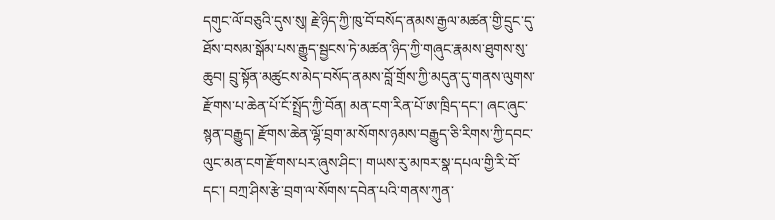དགུང་ལོ་བཅུའི་དུས་སུ། རྗེ་ཉིད་ཀྱི་ཁུ་བོ་བསོད་ནམས་རྒྱལ་མཚན་གྱི་དྲུང་དུ་ཐོས་བསམ་སྒོམ་པས་རྒྱུད་སྦྱངས་ཏེ་མཚན་ཉིད་ཀྱི་གཞུང་རྣམས་ཐུགས་སུ་ཆུབ། བྲུ་སྟོན་མཚུངས་མེད་བསོད་ནམས་བློ་གྲོས་ཀྱི་མདུན་དུ་གནས་ལུགས་རྫོགས་པ་ཆེན་པོ་ངོ་སྤྲོད་ཀྱི་བོན། མན་ངག་རིན་པོ་ཨ་ཁྲིད་དང་། ཞང་ཞུང་སྙན་བརྒྱུད། རྫོགས་ཆེན་ལྷོ་བྲག་མ་སོགས་ཉམས་བརྒྱུད་ཅི་རིགས་ཀྱི་དབང་ལུང་མན་ངག་རྫོགས་པར་ཞུས་ཤིང་། གཡས་རུ་མཁར་སྣ་དཔལ་གྱི་རི་བོ་དང་། བཀྲ་ཤིས་རྩེ་བྲག་ལ་སོགས་དབེན་པའི་གནས་ཀུན་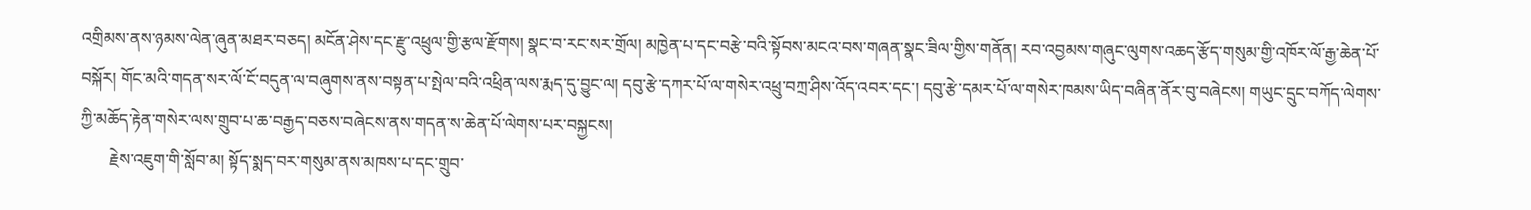འགྲིམས་ནས་ཉམས་ལེན་ཞུན་མཐར་བཅད། མངོན་ཤེས་དང་རྫུ་འཕྲུལ་གྱི་རྩལ་རྫོགས། སྣང་བ་རང་སར་གྲོལ། མཁྱེན་པ་དང་བརྩེ་བའི་སྟོབས་མངའ་བས་གཞན་སྣང་ཟིལ་གྱིས་གནོན། རབ་འབྱམས་གཞུང་ལུགས་འཆད་རྩོད་གསུམ་གྱི་འཁོར་ལོ་རྒྱ་ཆེན་པོ་བསྐོར། གོང་མའི་གདན་སར་ལོ་ངོ་བདུན་ལ་བཞུགས་ནས་བསྟན་པ་སྤེལ་བའི་འཕྲིན་ལས་རྨད་དུ་བྱུང་ལ། དབུ་རྩེ་དཀར་པོ་ལ་གསེར་འཕྲུ་བཀྲ་ཤིས་འོད་འབར་དང་། དབུ་རྩེ་དམར་པོ་ལ་གསེར་ཁམས་ཡིད་བཞིན་ནོར་བུ་བཞེངས། གཡུང་དྲུང་བཀོད་ལེགས་ཀྱི་མཆོད་རྟེན་གསེར་ལས་གྲུབ་པ་ཆ་བརྒྱད་བཅས་བཞེངས་ནས་གདན་ས་ཆེན་པོ་ལེགས་པར་བསྐྱངས།
       རྗེས་འཇུག་གི་སློབ་མ། སྟོད་སྨད་བར་གསུམ་ནས་མཁས་པ་དང་གྲུབ་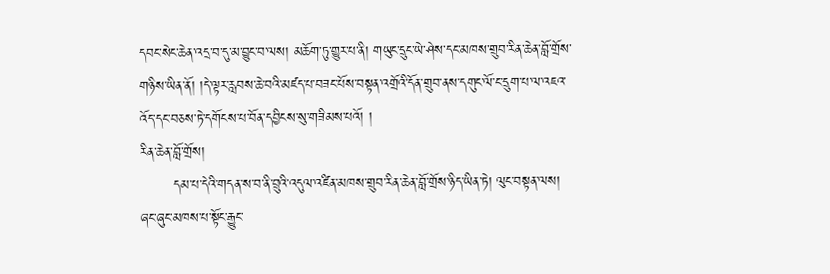དབང་སེང་ཆེན་འདྲ་བ་དུ་མ་བྱུང་བ་ལས། མཆོག་ཏུ་གྱུར་པ་ནི། གཡུང་དྲུང་ཡེ་ཤེས་དང་མཁས་གྲུབ་རིན་ཆེན་བློ་གྲོས་གཉིས་ཡིན་ནོ། །དེ་ལྟར་རླབས་ཆེ་བའི་མཛད་པ་བཟང་པོས་བསྟན་འགྲོའི་དོན་གྲུབ་ནས་དགུང་ལོ་ང་དྲུག་པ་ལ་འཇའ་འོད་དང་བཅས་ཏེ་དགོངས་པ་བོན་དབྱིངས་སུ་གཟིམས་པའོ། །
རིན་ཆེན་བློ་གྲོས།
       དམ་པ་དེའི་གདན་ས་བ་ནི་བྲུའི་འདུལ་འཛིན་མཁས་གྲུབ་རིན་ཆེན་བློ་གྲོས་ཉིད་ཡིན་ཏེ། ལུང་བསྟན་ལས། ཞང་ཞུང་མཁས་པ་སྟོང་རྒྱུང་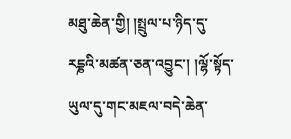མཐུ་ཆེན་གྱི། །སྤྲུལ་པ་ཉིད་དུ་རདྞའི་མཚན་ཅན་འབྱུང་། །ལྷོ་སྟོད་ཡུལ་དུ་གང་མཇལ་བདེ་ཆེན་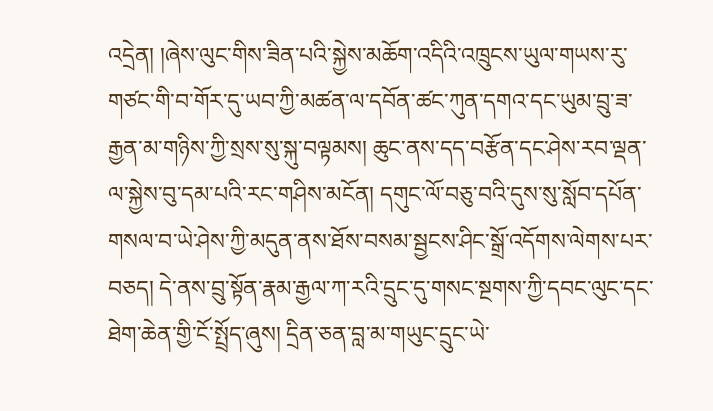འདྲེན། །ཞེས་ལུང་གིས་ཟིན་པའི་སྐྱེས་མཆོག་འདིའི་འཁྲུངས་ཡུལ་གཡས་རུ་གཙང་གི་བ་གོར་དུ་ཡབ་ཀྱི་མཚན་ལ་དབོན་ཚང་ཀུན་དགའ་དང་ཡུམ་བྲུ་ཟ་རྒྱན་མ་གཉིས་ཀྱི་སྲས་སུ་སྐུ་བལྟམས། ཆུང་ནས་དད་བརྩོན་དང་ཤེས་རབ་ལྡན་ལ་སྐྱེས་བུ་དམ་པའི་རང་གཤིས་མངོན། དགུང་ལོ་བཅུ་བའི་དུས་སུ་སློབ་དཔོན་གསལ་བ་ཡེ་ཤེས་ཀྱི་མདུན་ནས་ཐོས་བསམ་སྦྱངས་ཤིང་སྒྲོ་འདོགས་ལེགས་པར་བཅད། དེ་ནས་བྲུ་སྟོན་རྣམ་རྒྱལ་ཀ་རའི་དྲུང་དུ་གསང་སྔགས་ཀྱི་དབང་ལུང་དང་ཐེག་ཆེན་གྱི་ངོ་སྤྲོད་ཞུས། དྲིན་ཅན་བླ་མ་གཡུང་དྲུང་ཡེ་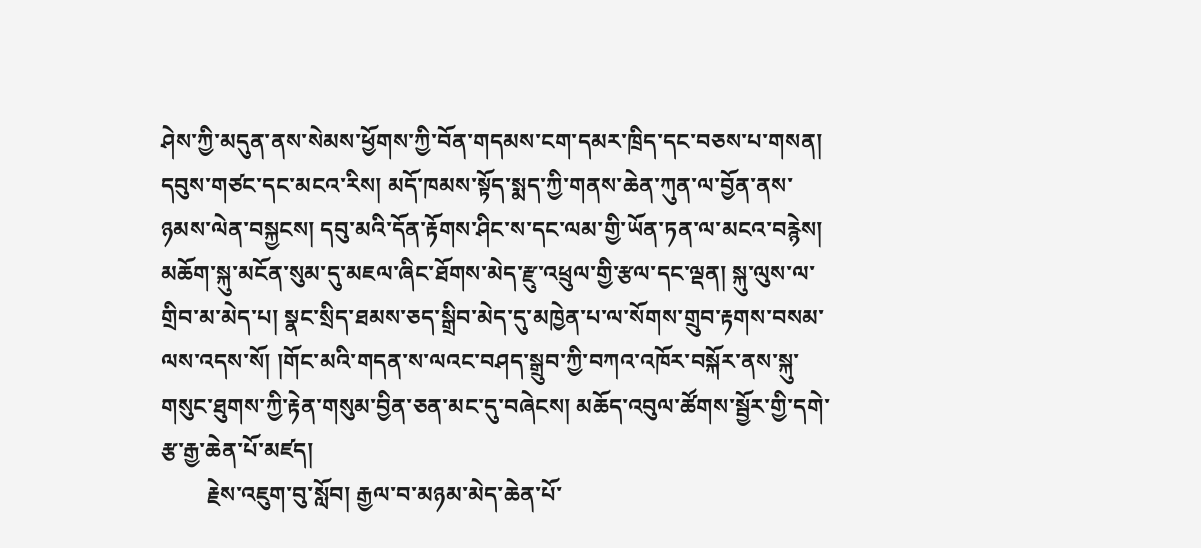ཤེས་ཀྱི་མདུན་ནས་སེམས་ཕྱོགས་ཀྱི་བོན་གདམས་ངག་དམར་ཁྲིད་དང་བཅས་པ་གསན། དབུས་གཙང་དང་མངའ་རིས། མདོ་ཁམས་སྟོད་སྨད་ཀྱི་གནས་ཆེན་ཀུན་ལ་བྱོན་ནས་ཉམས་ལེན་བསྐྱངས། དབུ་མའི་དོན་རྟོགས་ཤིང་ས་དང་ལམ་གྱི་ཡོན་ཏན་ལ་མངའ་བརྙེས། མཆོག་སྐུ་མངོན་སུམ་དུ་མཇལ་ཞིང་ཐོགས་མེད་རྫུ་འཕྲུལ་གྱི་རྩལ་དང་ལྡན། སྐུ་ལུས་ལ་གྲིབ་མ་མེད་པ། སྣང་སྲིད་ཐམས་ཅད་སྒྲིབ་མེད་དུ་མཁྱེན་པ་ལ་སོགས་གྲུབ་རྟགས་བསམ་ལས་འདས་སོ། །གོང་མའི་གདན་ས་ལའང་བཤད་སྒྲུབ་ཀྱི་བཀའ་འཁོར་བསྐོར་ནས་སྐུ་གསུང་ཐུགས་ཀྱི་རྟེན་གསུམ་བྱིན་ཅན་མང་དུ་བཞེངས། མཆོད་འབུལ་ཚོགས་སྦྱོར་གྱི་དགེ་རྩ་རྒྱ་ཆེན་པོ་མཛད།
        རྗེས་འཇུག་བུ་སློབ། རྒྱལ་བ་མཉམ་མེད་ཆེན་པོ་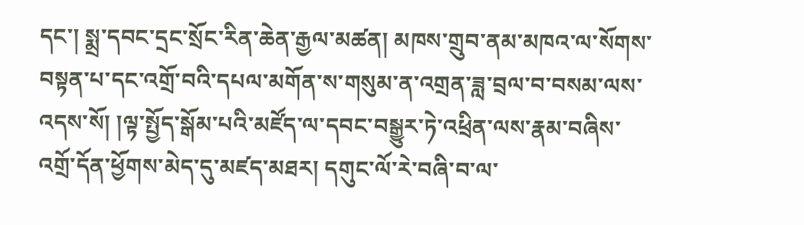དང་། སྨྲ་དབང་དྲང་སྲོང་རིན་ཆེན་རྒྱལ་མཚན། མཁས་གྲུབ་ནམ་མཁའ་ལ་སོགས་བསྟན་པ་དང་འགྲོ་བའི་དཔལ་མགོན་ས་གསུམ་ན་འགྲན་ཟླ་བྲལ་བ་བསམ་ལས་འདས་སོ། །ལྟ་སྤྱོད་སྒོམ་པའི་མཛོད་ལ་དབང་བསྒྱུར་ཏེ་འཕྲིན་ལས་རྣམ་བཞིས་འགྲོ་དོན་ཕྱོགས་མེད་དུ་མཛད་མཐར། དགུང་ལོ་རེ་བཞི་བ་ལ་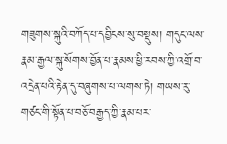གཟུགས་སྐུའི་བཀོད་པ་དབྱིངས་སུ་བསྡུས། གདུང་ལས་རྣམ་རྒྱལ་སྐུ་སོགས་བྱོན་པ་རྣམས་ཕྱི་རབས་ཀྱི་འགྲོ་བ་འདྲེན་པའི་རྟེན་དུ་བཞུགས་པ་ལགས་ཏེ། གཡས་རུ་གཙང་གི་སྟོན་པ་བཅོ་བརྒྱད་ཀྱི་རྣམ་པར་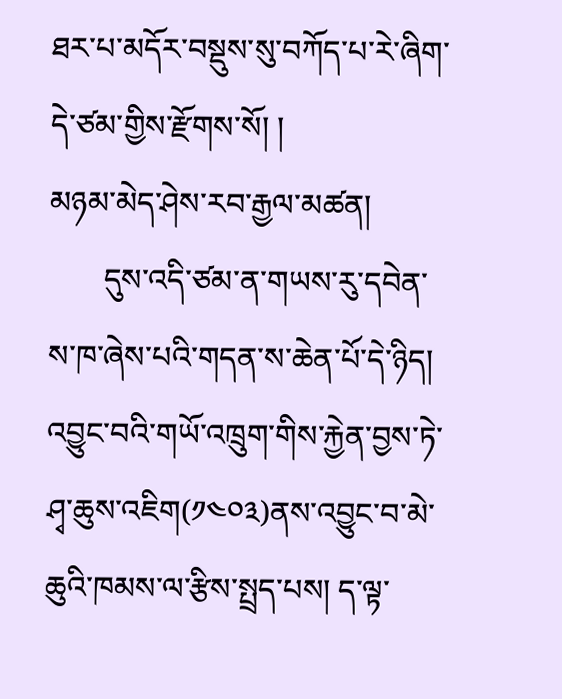ཐར་པ་མདོར་བསྡུས་སུ་བཀོད་པ་རེ་ཞིག་དེ་ཙམ་གྱིས་རྫོགས་སོ། །
མཉམ་མེད་ཤེས་རབ་རྒྱལ་མཚན།
       དུས་འདི་ཙམ་ན་གཡས་རུ་དབེན་ས་ཁ་ཞེས་པའི་གདན་ས་ཆེན་པོ་དེ་ཉིད། འབྱུང་བའི་གཡོ་འཁྲུག་གིས་རྐྱེན་བྱས་ཏེ་ཤྭ་ཆུས་འཇིག(༡༤༠༣)ནས་འབྱུང་བ་མེ་ཆུའི་ཁམས་ལ་རྩིས་སྤྲད་པས། ད་ལྟ་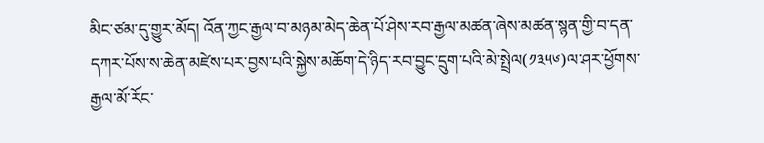མིང་ཙམ་དུ་གྱུར་མོད། འོན་ཀྱང་རྒྱལ་བ་མཉམ་མེད་ཆེན་པོ་ཤེས་རབ་རྒྱལ་མཚན་ཞེས་མཚན་སྙན་གྱི་བ་དན་དཀར་པོས་ས་ཆེན་མཛེས་པར་བྱས་པའི་སྐྱེས་མཆོག་དེ་ཉིད་རབ་བྱུང་དྲུག་པའི་མེ་སྤྲེལ(༡༣༥༦)ལ་ཤར་ཕྱོགས་རྒྱལ་མོ་རོང་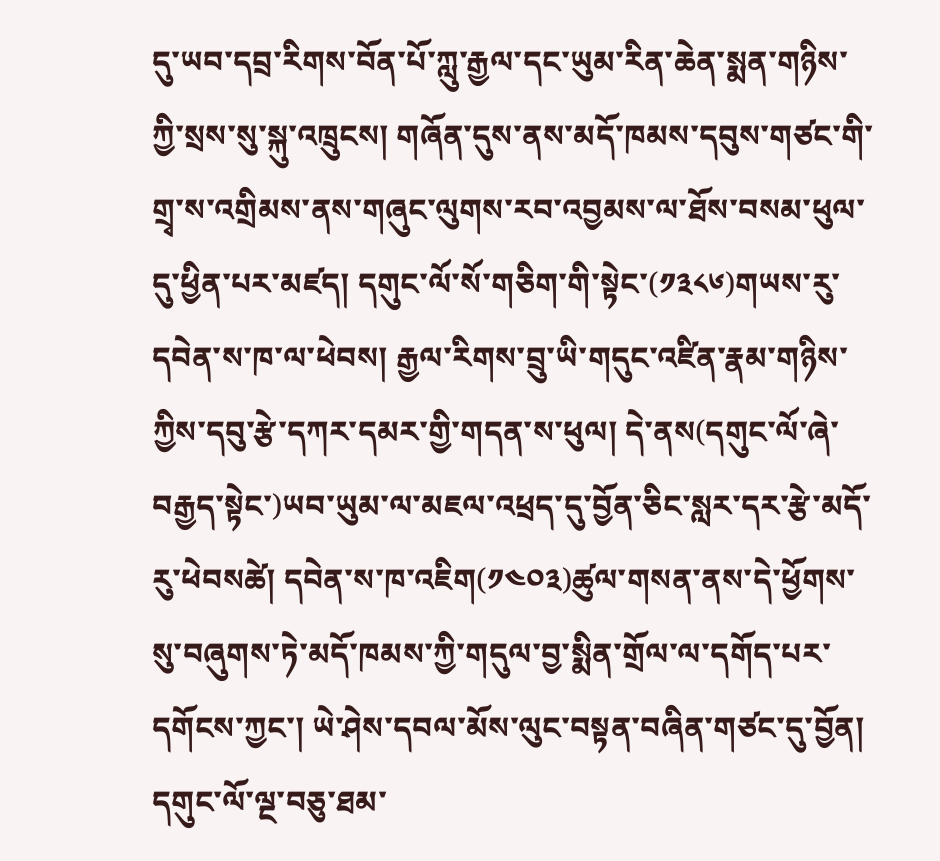དུ་ཡབ་དབྲ་རིགས་བོན་པོ་ཀླུ་རྒྱལ་དང་ཡུམ་རིན་ཆེན་སྨན་གཉིས་ཀྱི་སྲས་སུ་སྐུ་འཁྲུངས། གཞོན་དུས་ནས་མདོ་ཁམས་དབུས་གཙང་གི་གྲྭ་ས་འགྲིམས་ནས་གཞུང་ལུགས་རབ་འབྱམས་ལ་ཐོས་བསམ་ཕུལ་དུ་ཕྱིན་པར་མཛད། དགུང་ལོ་སོ་གཅིག་གི་སྟེང་(༡༣༨༦)གཡས་རུ་དབེན་ས་ཁ་ལ་ཕེབས། རྒྱལ་རིགས་བྲུ་ཡི་གདུང་འཛིན་རྣམ་གཉིས་ཀྱིས་དབུ་རྩེ་དཀར་དམར་གྱི་གདན་ས་ཕུལ། དེ་ནས(དགུང་ལོ་ཞེ་བརྒྱད་སྟེང་)ཡབ་ཡུམ་ལ་མཇལ་འཕྲད་དུ་བྱོན་ཅིང་སླར་དར་རྩེ་མདོ་རུ་ཕེབསཚེ། དབེན་ས་ཁ་འཇིག(༡༤༠༣)ཚུལ་གསན་ནས་དེ་ཕྱོགས་སུ་བཞུགས་ཏེ་མདོ་ཁམས་ཀྱི་གདུལ་བྱ་སྨིན་གྲོལ་ལ་དགོད་པར་དགོངས་ཀྱང་། ཡེ་ཤེས་དབལ་མོས་ལུང་བསྟན་བཞིན་གཙང་དུ་བྱོན། དགུང་ལོ་ལྔ་བཅུ་ཐམ་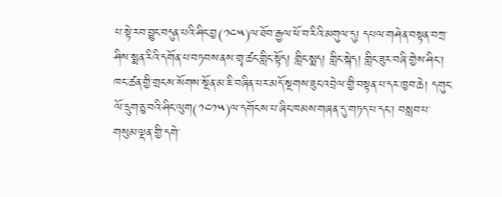པ་སྟེ་རབ་བྱུང་བདུན་པའི་ཤིང་བྱ(༡༤༥)ལ་ཐོབ་རྒྱལ་ཕོ་བ་རིའི་མགུལ་དུ། དཔལ་གཤེན་བསྟན་བཀྲ་ཤིས་སྨན་རིའི་དགོན་པ་བཏབས་ནས་གྲྭ་ཚང་གླིང་སྟོད། གླིང་སྨད། གླིང་སྐེད། གླིང་ཟུར་བཞི་གྱེས་ཤིང་། ཁང་ཚན་གྱི་གྲངས་སོགས་སྔོན་མ་ཇི་བཞིན་པར་མདོ་སྔགས་ཟུང་འབྲེལ་གྱི་བསྟན་པ་དར་ཁྱབ་ཆེ། དགུང་ལོ་དྲུག་ཅུ་བའི་ཤིང་ལུག(༡༤༡༥)ལ་དགོངས་པ་ཞིང་ཁམས་གཞན་དུ་གཏད་པ་དང་། བསླབ་པ་གསུམ་ལྡན་གྱི་དགེ་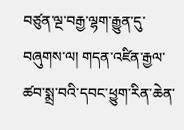བཙུན་ལྔ་བརྒྱ་ལྷག་རྒྱུན་དུ་བཞུགས་ལ། གདན་འཛིན་རྒྱལ་ཚབ་སྨྲ་བའི་དབང་ཕྱུག་རིན་ཆེན་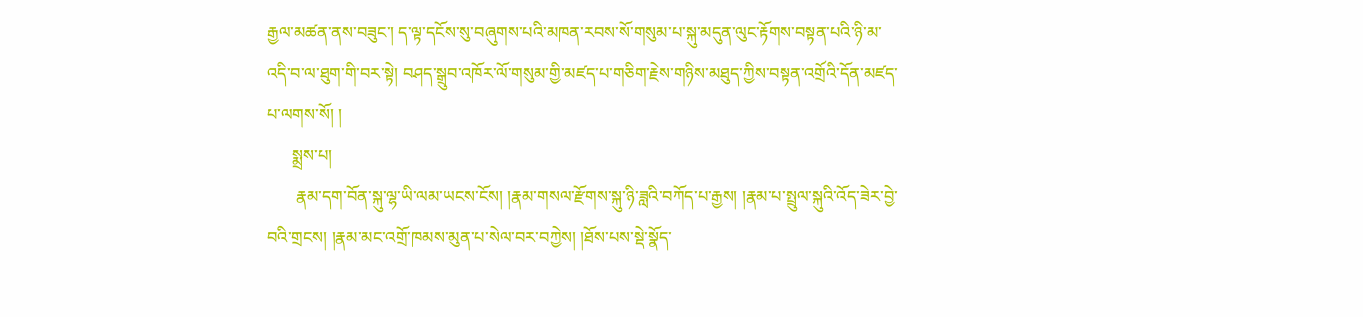རྒྱལ་མཚན་ནས་བཟུང་། ད་ལྟ་དངོས་སུ་བཞུགས་པའི་མཁན་རབས་སོ་གསུམ་པ་སྐུ་མདུན་ལུང་རྟོགས་བསྟན་པའི་ཉི་མ་འདི་བ་ལ་ཐུག་གི་བར་སྟེ། བཤད་སྒྲུབ་འཁོར་ལོ་གསུམ་གྱི་མཛད་པ་གཅིག་རྗེས་གཉིས་མཐུད་ཀྱིས་བསྟན་འགྲོའི་དོན་མཛད་པ་ལགས་སོ། །
      སྨྲས་པ།
       རྣམ་དག་བོན་སྐུ་ལྷ་ཡི་ལམ་ཡངས་ངོས། །རྣམ་གསལ་རྫོགས་སྐུ་ཉི་ཟླའི་བཀོད་པ་རྒྱས། །རྣམ་པ་སྤྲུལ་སྐུའི་འོད་ཟེར་བྱེ་བའི་གྲངས། །རྣམ་མང་འགྲོ་ཁམས་མུན་པ་སེལ་བར་བཀྱེས། །ཐོས་པས་སྡེ་སྣོད་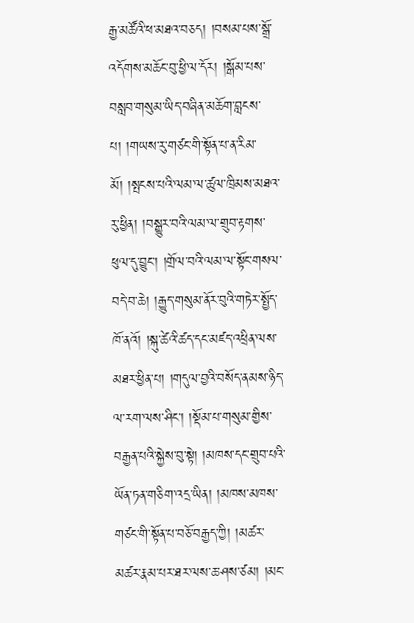རྒྱ་མཚོའི་ཕ་མཐའ་བཅད། །བསམ་པས་སྒྲོ་འདོགས་མཆོང་བུ་ཕྱི་ལ་དོར། །སྒོམ་པས་བསླབ་གསུམ་ཡིད་བཞིན་མཆོག་བླངས་པ། །གཡས་རུ་གཙང་གི་སྟོན་པ་ན་རིམ་མོ། །སྤངས་པའི་ལམ་ལ་ཚུལ་ཁྲིམས་མཐའ་རུ་ཕྱིན། །བསྒྱུར་བའི་ལམ་ལ་གྲུབ་རྟགས་ཕུལ་དུ་བྱུང་། །གྲོལ་བའི་ལམ་ལ་སྟོང་གསལ་བདེ་བ་ཆེ། །རྒྱུད་གསུམ་ནོར་བུའི་གཏེར་སྤྱོད་ཁོ་ནའོ། །སྐུ་ཚེའི་ཚད་དང་མཛད་འཕྲིན་ལས་མཐར་ཕྱིན་པ། །གདུལ་བྱའི་བསོད་ནམས་ཉིད་ལ་རག་ལས་ཤིང་། །སྡོམ་པ་གསུམ་གྱིས་བརྒྱན་པའི་སྐྱེས་བུ་སྟེ། །མཁས་དང་གྲུབ་པའི་ཡོན་ཏན་གཅིག་འདྲ་ཡིན། །མཁས་མཁས་གཙང་གི་སྟོན་པ་བཅོ་བརྒྱད་ཀྱི། །མཚར་མཚར་རྣམ་པར་ཐར་ལས་ཆ་ཤས་ཙམ། །མང་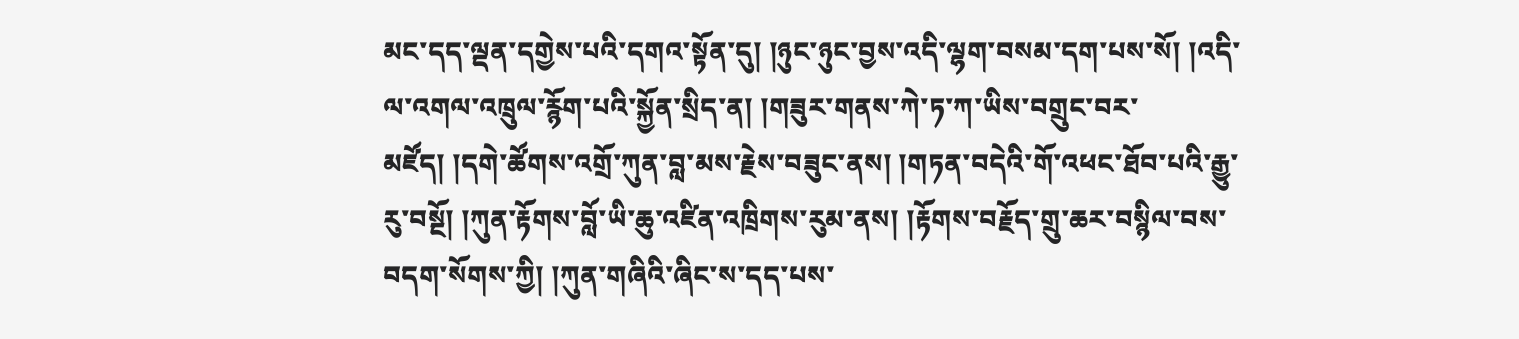མང་དད་ལྡན་དགྱེས་པའི་དགའ་སྟོན་དུ། །ཉུང་ཉུང་བྱས་འདི་ལྷག་བསམ་དག་པས་སོ། །འདི་ལ་འགལ་འཁྲུལ་རྙོག་པའི་སྐྱོན་སྲིད་ན། །གཟུར་གནས་ཀེ་ཏ་ཀ་ཡིས་བགྲུང་བར་མཛོད། །དགེ་ཚོགས་འགྲོ་ཀུན་བླ་མས་རྗེས་བཟུང་ནས། །གཏན་བདེའི་གོ་འཕང་ཐོབ་པའི་རྒྱུ་རུ་བསྔོ། །ཀུན་རྟོགས་བློ་ཡི་ཆུ་འཛིན་འཁྲིགས་རུམ་ནས། །རྟོགས་བརྗོད་གྲུ་ཆར་བསྙིལ་བས་བདག་སོགས་ཀྱི། །ཀུན་གཞིའི་ཞིང་ས་དད་པས་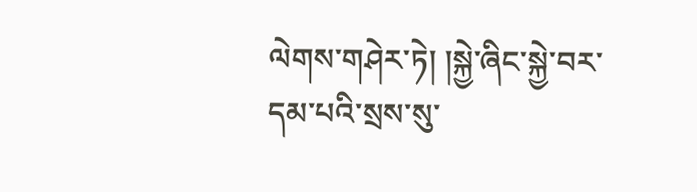ལེགས་གཤེར་ཏེ། །སྐྱེ་ཞིང་སྐྱེ་བར་དམ་པའི་སྲས་སུ་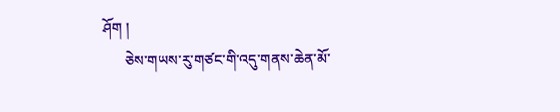ཤོག །
      ཅེས་གཡས་རུ་གཙང་གི་འདུ་གནས་ཆེན་མོ་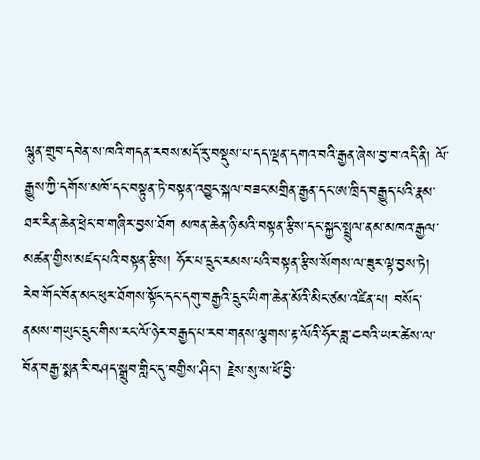ལྷུན་གྲུབ་དབེན་ས་ཁའི་གདན་རབས་མདོ་རུ་བསྡུས་པ་དད་ལྡན་དགའ་བའི་རྒྱན་ཞེས་བྱ་བ་འདི་ནི། ལོ་རྒྱུས་ཀྱི་དགོས་མཁོ་དང་བསྟུན་ཏེ་བསྟན་འབྱུང་སྐལ་བཟང་མགྲིན་རྒྱན་དང་ཨ་ཁྲིད་བརྒྱུད་པའི་རྣམ་ཐར་རིན་ཆེན་ཕྲེང་བ་གཞིར་བྱས་ཐོག མཁན་ཆེན་ཉི་མའི་བསྟན་རྩིས་དང་སྐྱང་སྤྲུལ་ནམ་མཁའ་རྒྱལ་མཚན་གྱིས་མཛད་པའི་བསྟན་རྩིས། ཧོར་པ་དྲུང་རམས་པའི་བསྟན་རྩིས་སོགས་ལ་ཟུར་ལྟ་བྱས་ཏེ། རེབ་གོང་བོན་མང་ཕུར་ཐོགས་སྟོང་དང་དགུ་བརྒྱའི་དྲུང་ཡིག་ཆེན་མོའི་མིང་ཙམ་འཛིན་པ། བསོད་ནམས་གཡུང་དྲུང་གིས་རང་ལོ་ཉེར་བརྒྱད་པ་རབ་གནས་ལྕགས་རྟ་ལོའི་ཧོར་ཟླ་༤བའི་ཡར་ཚེས་ལ་བོན་བརྒྱ་སྨན་རི་བཤད་སྒྲུབ་གླིང་དུ་བགྱིས་ཤིང་། རྗེས་སུ་ས་ཕོ་བྱི་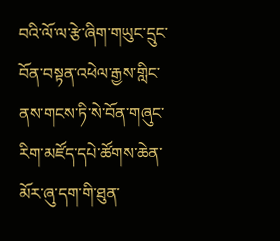བའི་ལོ་ལ་རྩེ་ཞིག་གཡུང་དྲུང་བོན་བསྟན་འཕེལ་རྒྱས་གླིང་ནས་གངས་ཏི་སེ་བོན་གཞུང་རིག་མཛོད་དཔེ་ཚོགས་ཆེན་མོར་ཞུ་དག་གི་ཐུན་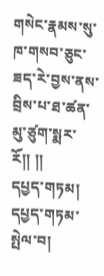གསེང་རྣམས་སུ་ཁ་གསབ་ཅུང་ཟད་རེ་བྱས་ནས་བྲིས་པ་ཐ་ཚན་མུ་ཙུག་སྨར་རོ།། །།
དཔྱད་གཏམ།
དཔྱད་གཏམ་སྤེལ་བ།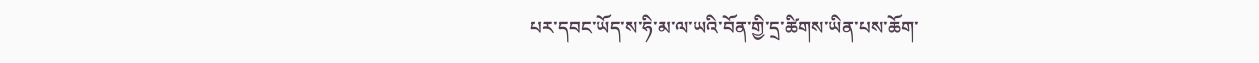པར་དབང་ཡོད་ས་ཧི་མ་ལ་ཡའི་བོན་གྱི་དྲ་ཚིགས་ཡིན་པས་ཆོག་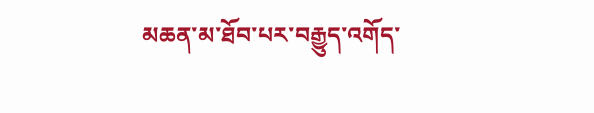མཆན་མ་ཐོབ་པར་བརྒྱུད་འགོད་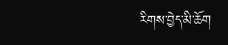རིགས་བྱེད་མི་ཆོག